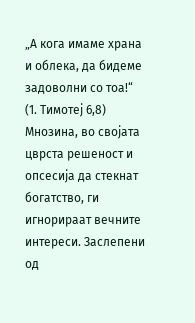„А кога имаме храна и облека, да бидеме задоволни со тоа!“ (1. Тимотеј 6,8)
Мнозина, во својата цврста решеност и опсесија да стекнат богатство, ги игнорираат вечните интереси. Заслепени од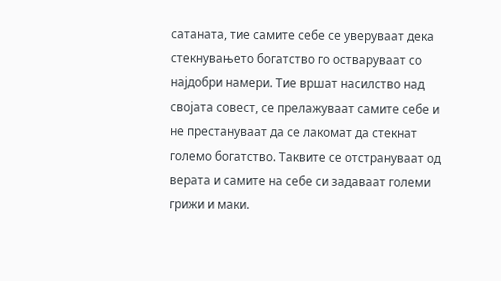сатаната, тие самите себе се уверуваат дека стекнувањето богатство го остваруваат со најдобри намери. Тие вршат насилство над својата совест, се прелажуваат самите себе и не престануваат да се лакомат да стекнат големо богатство. Таквите се отстрануваат од верата и самите на себе си задаваат големи грижи и маки.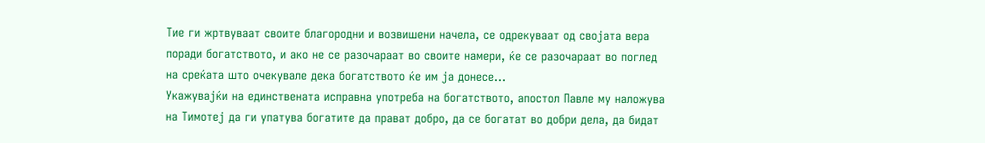Тие ги жртвуваат своите благородни и возвишени начела, се одрекуваат од својата вера поради богатството, и ако не се разочараат во своите намери, ќе се разочараат во поглед на среќата што очекувале дека богатството ќе им ја донесе…
Укажувајќи на единствената исправна употреба на богатството, апостол Павле му наложува на Тимотеј да ги упатува богатите да прават добро, да се богатат во добри дела, да бидат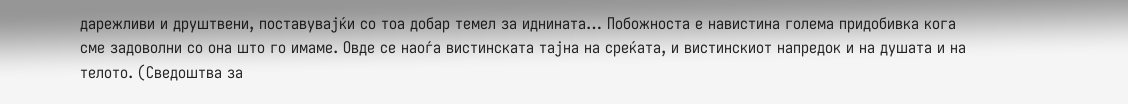дарежливи и друштвени, поставувајќи со тоа добар темел за иднината… Побожноста е навистина голема придобивка кога сме задоволни со она што го имаме. Овде се наоѓа вистинската тајна на среќата, и вистинскиот напредок и на душата и на телото. (Сведоштва за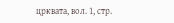црквата, вол. 1, стр.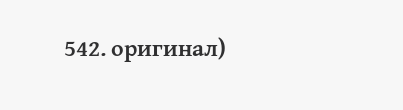542. оригинал)